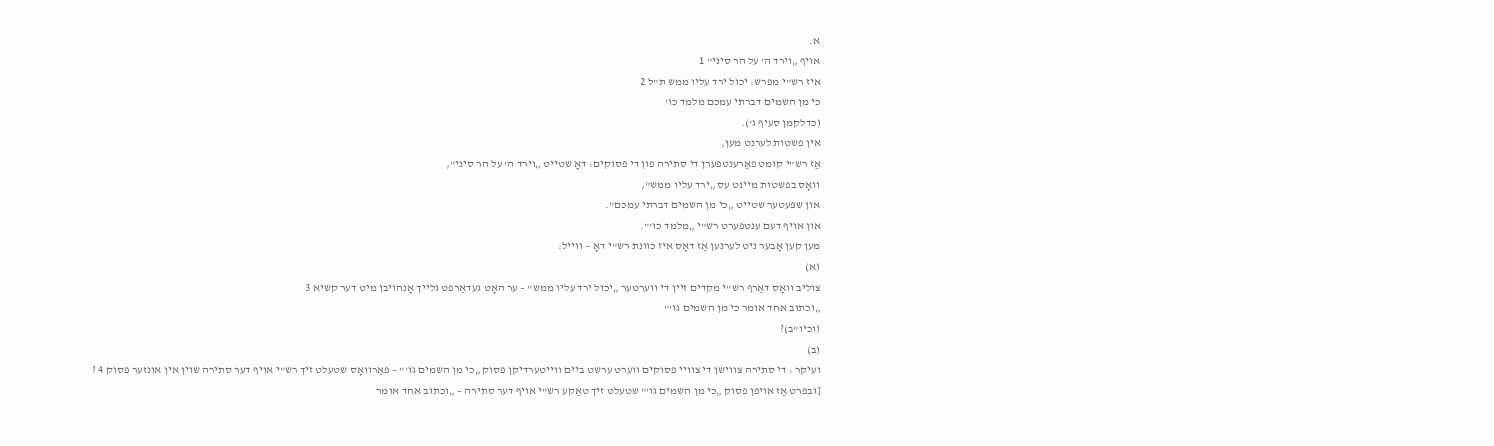א.
אויף „וירד ה' על הר סיני" 1
איז רש"י מפרש: יכול ירד עליו ממש ת"ל 2
כי מן השמים דברתי עמכם מלמד כו'
(כדלקמן סעיף ג').
אין פשטות לערנט מען,
אַז רש"י קומט פאַרענטפערן די סתירה פון די פסוקים: דאָ שטייט „וירד ה' על הר סיני",
וואָס בפשטות מיינט עס „ירד עליו ממש",
און שפּעטער שטייט „כי מן השמים דברתי עמכם".
און אויף דעם ענטפערט רש"י „מלמד כו'".
מען קען אָבער ניט לערנען אַז דאָס איז כוונת רש"י דאָ – ווייל:
(א)
צוליב וואָס דאַרף רש"י מקדים זיין די ווערטער „יכול ירד עליו ממש" – ער האָט געדאַרפט גלייך אָנהויבן מיט דער קשיא 3
„וכתוב אחד אומר כי מן השמים גו'"
(וכיו"ב)?
(ב)
ועיקר : די סתירה צווישן די צוויי פסוקים ווערט ערשט ביים ווייטערדיקן פסוק „כי מן השמים גו'" – פאַרוואָס שטעלט זיך רש"י אויף דער סתירה שוין אין אונזער פסוק 4 ?
[ובפרט אַז אויפן פסוק „כי מן השמים גו'" שטעלט זיך טאַקע רש"י אויף דער סתירה – „וכתוב אחד אומר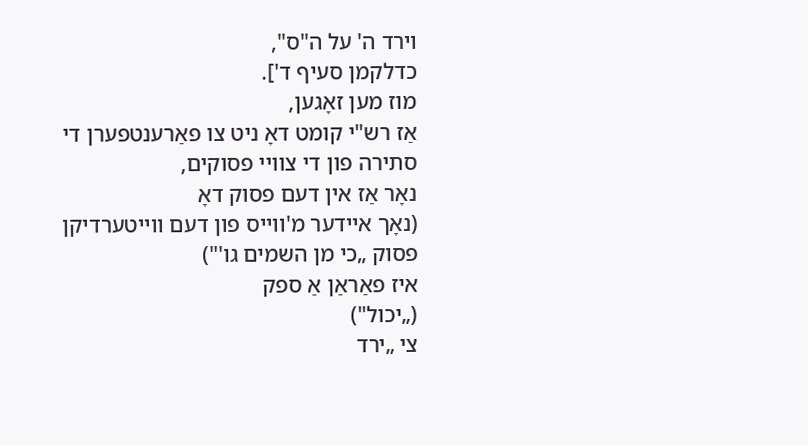וירד ה' על ה"ס",
כדלקמן סעיף ד'].
מוז מען זאָגען,
אַז רש"י קומט דאָ ניט צו פאַרענטפערן די סתירה פון די צוויי פסוקים,
נאָר אַז אין דעם פסוק דאָ
(נאָך איידער מ'ווייס פון דעם ווייטערדיקן פסוק „כי מן השמים גו'")
איז פאַראַן אַ ספק
(„יכול")
צי „ירד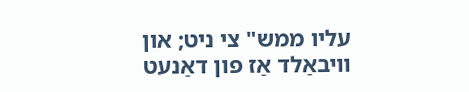עליו ממש" צי ניט; און וויבאַלד אַז פון דאַנעט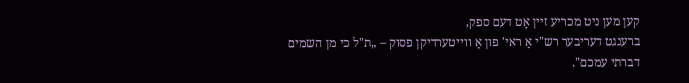קען מען ניט מכריע זיין אָט דעם ספק,
ברענגט דעריבער רש"י אַ ראי' פון אַ ווייטערדיקן פסוק – „ת"ל כי מן השמים דברתי עמכם".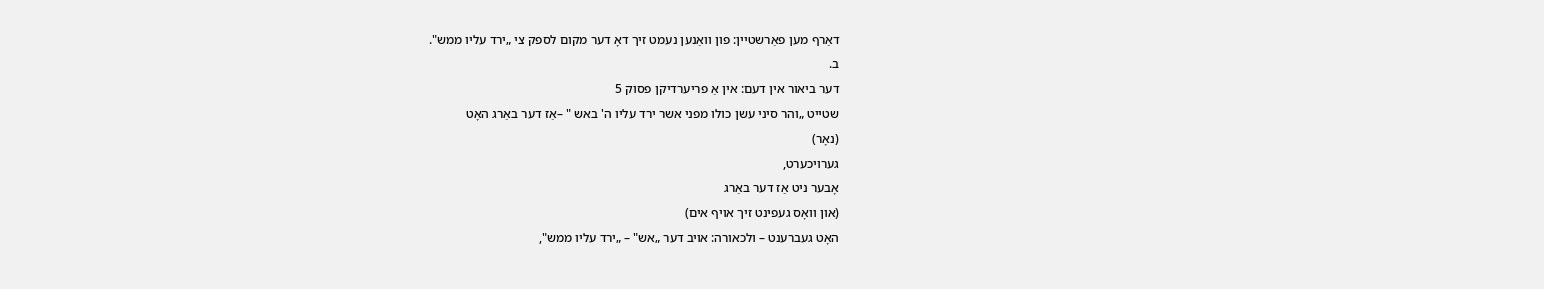דאַרף מען פאַרשטיין: פון וואַנען נעמט זיך דאָ דער מקום לספק צי „ירד עליו ממש".
ב.
דער ביאור אין דעם: אין אַ פריערדיקן פסוק 5
שטייט „והר סיני עשן כולו מפני אשר ירד עליו ה' באש " –אַז דער באַרג האָט
(נאָר)
גערויכערט,
אָבער ניט אַז דער באַרג
(און וואָס געפינט זיך אויף אים)
האָט געברענט – ולכאורה: אויב דער „אש" – „ירד עליו ממש",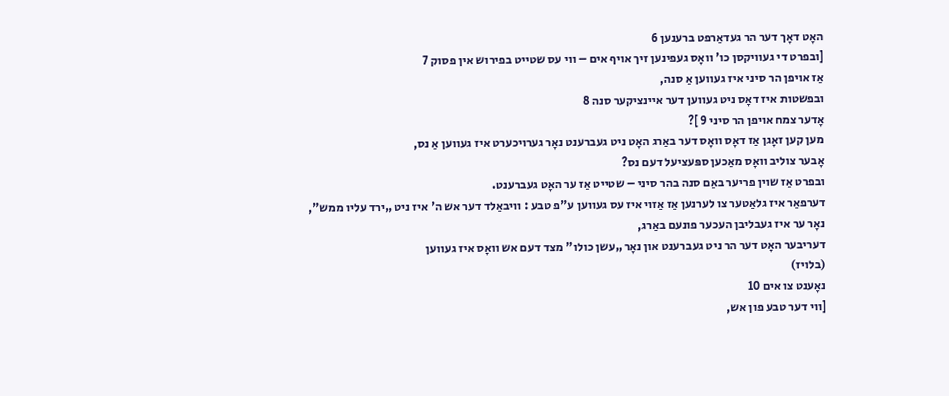האָט דאָך דער הר געדאַרפט ברענען 6
[ובפרט די געוויקסן כו' וואָס געפינען זיך אויף אים – ווי עס שטייט בפירוש אין פסוק 7
אַז אויפן הר סיני איז געווען אַ סנה,
ובפשטות איז דאָס ניט געווען דער איינציקער סנה 8
אָדער צמח אויפן הר סיני 9 ]?
מען קען זאָגן אַז דאָס וואָס דער באַרג האָט ניט געברענט נאָר גערויכערט איז געווען אַ נס,
אָבער צוליב וואָס מאַכען ספּעציעל דעם נס?
ובפרט אַז שוין פריער באַם סנה בהר סיני – שטייט אַז ער האָט געברענט.
דערפאַר איז גלאַטער צו לערנען אַז אַזוי איז עס געווען ע"פ טבע : וויבאַלד דער אש ה' איז ניט „ירד עליו ממש",
נאָר ער איז געבליבן העכער פונעם באַרג,
דעריבער האָט דער הר ניט געברענט און נאָר „עשן כולו" מצד דעם אש וואָס איז געווען
(בלויז)
נאָענט צו אים 10
[ווי דער טבע פון אש,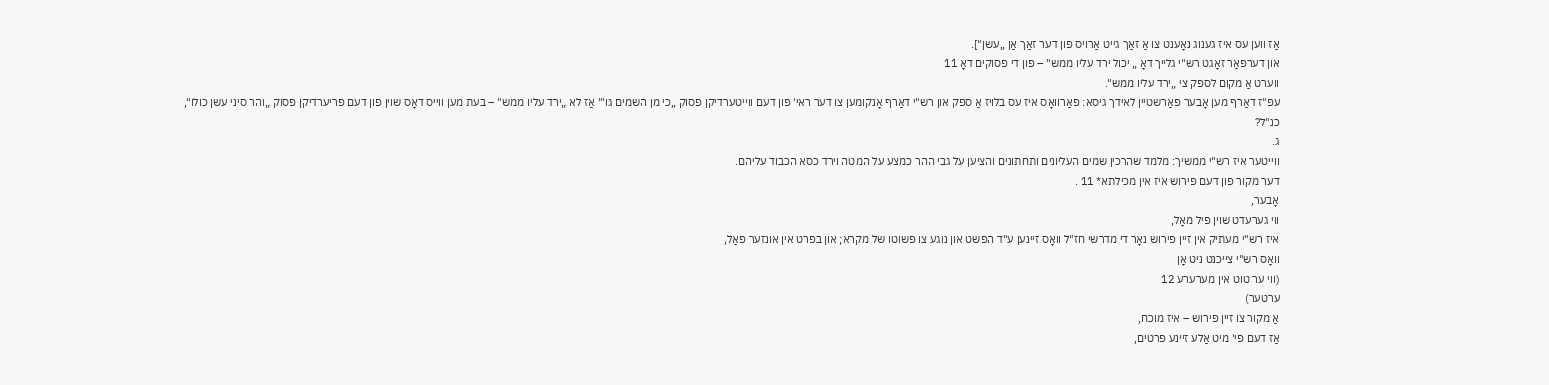אַז ווען עס איז גענוג נאָענט צו אַ זאַך גייט אַרויס פון דער זאַך אַן „עשן"].
און דערפאַר זאָגט רש"י גלייך דאָ „ יכול ירד עליו ממש" – פון די פסוקים דאָ 11
ווערט אַ מקום לספק צי „ירד עליו ממש".
עפ"ז דאַרף מען אָבער פאַרשטיין לאידך גיסא: פאַרוואָס איז עס בלויז אַ ספק און רש"י דאַרף אָנקומען צו דער ראי' פון דעם ווייטערדיקן פסוק „כי מן השמים גו'" אַז לא „ירד עליו ממש" – בעת מען ווייס דאָס שוין פון דעם פריערדיקן פסוק „והר סיני עשן כולו",
כנ"ל?
ג.
ווייטער איז רש"י ממשיך: מלמד שהרכין שמים העליונים ותחתונים והציען על גבי ההר כמצע על המטה וירד כסא הכבוד עליהם.
דער מקור פון דעם פירוש איז אין מכילתא* 11 .
אָבער,
ווי גערעדט שוין פיל מאָל,
איז רש"י מעתיק אין זיין פירוש נאָר די מדרשי חז"ל וואָס זיינען ע"ד הפשט און נוגע צו פשוטו של מקרא; און בפרט אין אונזער פאַל,
וואָס רש"י צייכנט ניט אָן
(ווי ער טוט אין מערערע 12
ערטער)
אַ מקור צו זיין פירוש – איז מוכח,
אַז דעם פי' מיט אַלע זיינע פרטים,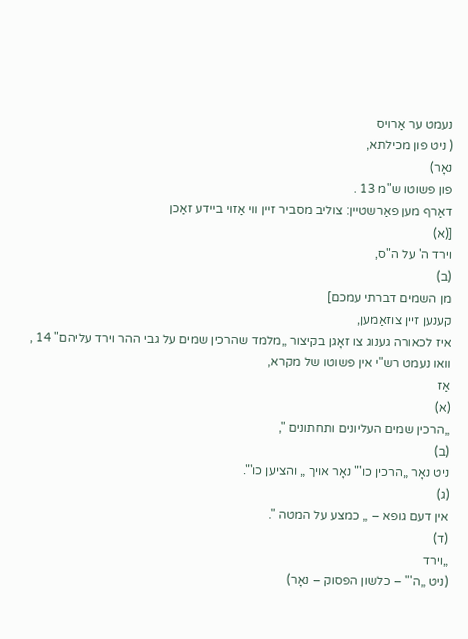נעמט ער אַרויס
( ניט פון מכילתא,
נאָר)
פון פשוטו ש"מ 13 .
דאַרף מען פאַרשטיין: צוליב מסביר זיין ווי אַזוי ביידע זאַכן
[(א)
וירד ה' על ה"ס,
(ב)
מן השמים דברתי עמכם]
קענען זיין צוזאַמען,
איז לכאורה גענוג צו זאָגן בקיצור „מלמד שהרכין שמים על גבי ההר וירד עליהם" 14 ,
וואו נעמט רש"י אין פשוטו של מקרא,
אַז
(א)
„הרכין שמים העליונים ותחתונים ",
(ב)
ניט נאָר „הרכין כו'" נאָר אויך „ והציען כו'".
(ג)
אין דעם גופא – „ כמצע על המטה ".
(ד)
„וירד
(ניט „ה'" – כלשון הפסוק – נאָר)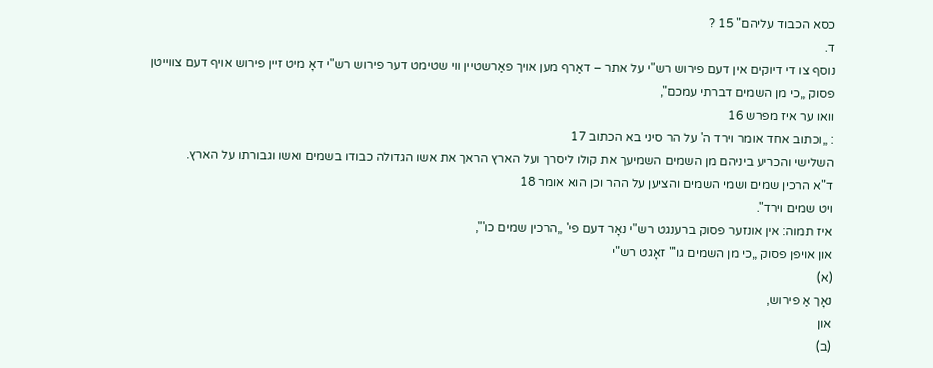כסא הכבוד עליהם" 15 ?
ד.
נוסף צו די דיוקים אין דעם פירוש רש"י על אתר – דאַרף מען אויך פאַרשטיין ווי שטימט דער פירוש רש"י דאָ מיט זיין פירוש אויף דעם צווייטן פסוק „כי מן השמים דברתי עמכם",
וואו ער איז מפרש 16
: „וכתוב אחד אומר וירד ה' על הר סיני בא הכתוב 17
השלישי והכריע ביניהם מן השמים השמיעך את קולו ליסרך ועל הארץ הראך את אשו הגדולה כבודו בשמים ואשו וגבורתו על הארץ.
ד"א הרכין שמים ושמי השמים והציען על ההר וכן הוא אומר 18
ויט שמים וירד".
איז תמוה: אין אונזער פסוק ברענגט רש"י נאָר דעם פי' „הרכין שמים כו'",
און אויפן פסוק „כי מן השמים גו'" זאָגט רש"י
(א)
נאָך אַ פירוש,
און
(ב)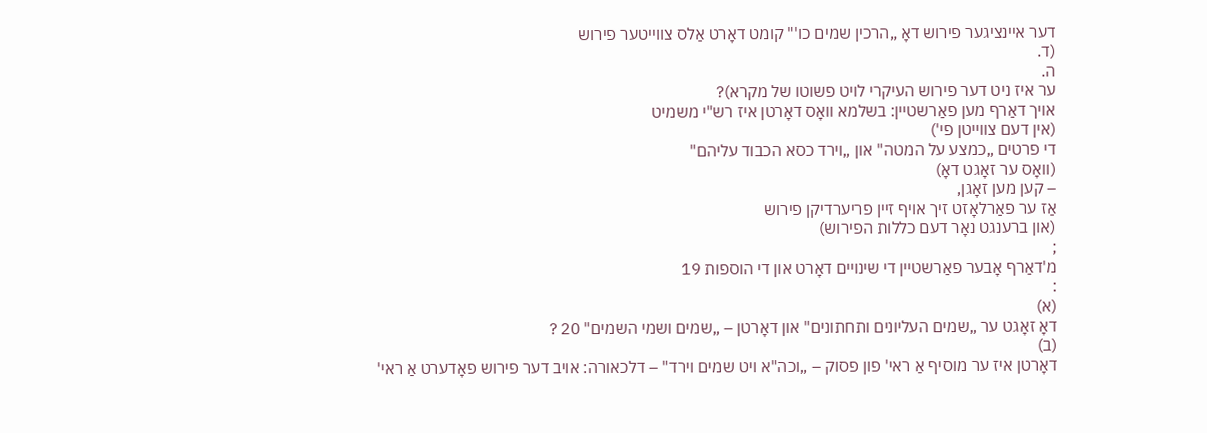דער איינציגער פירוש דאָ „הרכין שמים כו'" קומט דאָרט אַלס צווייטער פירוש
(ד.
ה.
ער איז ניט דער פירוש העיקרי לויט פשוטו של מקרא)?
אויך דאַרף מען פאַרשטיין: בשלמא וואָס דאָרטן איז רש"י משמיט
(אין דעם צווייטן פי')
די פרטים „כמצע על המטה" און „וירד כסא הכבוד עליהם"
(וואָס ער זאָגט דאָ)
– קען מען זאָגן,
אַז ער פאַרלאָזט זיך אויף זיין פריערדיקן פירוש
(און ברענגט נאָר דעם כללות הפירוש)
;
מ'דאַרף אָבער פאַרשטיין די שינויים דאָרט און די הוספות 19
:
(א)
דאָ זאָגט ער „שמים העליונים ותחתונים" און דאָרטן – „שמים ושמי השמים" 20 ?
(ב)
דאָרטן איז ער מוסיף אַ ראי' פון פסוק – „וכה"א ויט שמים וירד" – דלכאורה: אויב דער פירוש פאָדערט אַ ראי'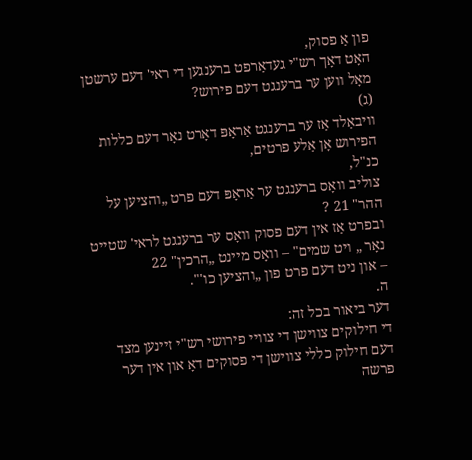פון אַ פסוק,
האָט דאָך רש"י געדאַרפט ברענגען די ראי' דעם ערשטן מאָל ווען ער ברענגט דעם פירוש?
(ג)
וויבאַלד אַז ער ברענגט אַראָפּ דאָרט נאָר דעם כללות הפירוש אָן אַלע פרטים,
כנ"ל,
צוליב וואָס ברענגט ער אַראָפּ דעם פרט „והציען על ההר" 21 ?
ובפרט אַז אין דעם פסוק וואָס ער ברענגט לראי' שטייט נאָר „ ויט שמים" – וואָס מיינט „הרכין" 22
– און ניט דעם פרט פון „והציען כו'".
ה.
דער ביאור בכל זה:
די חילוקים צווישן די צוויי פירושי רש"י זיינען מצד דעם חילוק כללי צווישן די פסוקים דאָ און אין דער פרשה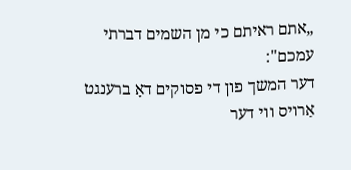„אתם ראיתם כי מן השמים דברתי עמכם":
דער המשך פון די פסוקים דאָ ברענגט אַרויס ווי דער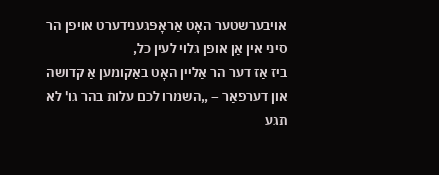אויבערשטער האָט אַראָפּגענידערט אויפן הר סיני אין אַן אופן גלוי לעין כל,
ביז אַז דער הר אַליין האָט באַקומען אַ קדושה און דערפאַר – „השמרו לכם עלות בהר גו' לא תגע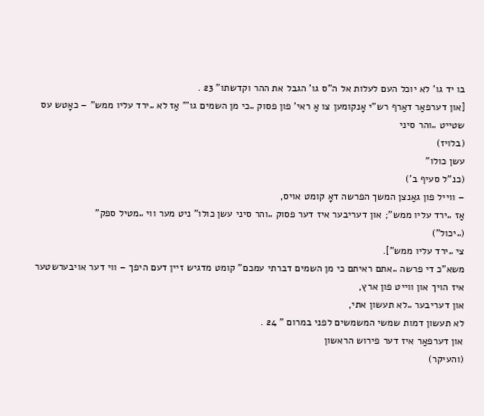בו יד גו' לא יוכל העם לעלות אל ה"ס גו' הגבל את ההר וקדשתו" 23 .
[און דערפאַר דאַרף רש"י אָנקומען צו אַ ראי' פון פסוק „כי מן השמים גו'" אַז לא „ירד עליו ממש" – כאָטש עס שטייט „והר סיני
(בלויז)
עשן כולו"
(כנ"ל סעיף ב')
– ווייל פון גאַנצן המשך הפרשה דאָ קומט אויס,
אַז „ירד עליו ממש"; און דעריבער איז דער פסוק „והר סיני עשן כולו" ניט מער ווי „מטיל ספק"
(„יכול")
צי „ירד עליו ממש"].
משא"כ די פרשה „אתם ראיתם כי מן השמים דברתי עמכם" קומט מדגיש זיין דעם היפך – ווי דער אויבערשטער איז הויך און ווייט פון ארץ,
און דעריבער „לא תעשון אתי,
לא תעשון דמות שמשי המשמשים לפני במרום " 24 .
און דערפאַר איז דער פירוש הראשון
(והעיקר)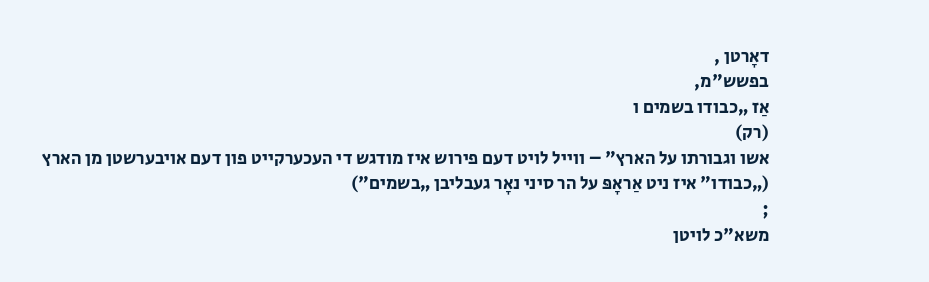דאָרטן ,
בפשש"מ,
אַז „כבודו בשמים ו
(רק)
אשו וגבורתו על הארץ" – ווייל לויט דעם פירוש איז מודגש די העכערקייט פון דעם אויבערשטן מן הארץ
(„כבודו" איז ניט אַראָפּ על הר סיני נאָר געבליבן „בשמים")
;
משא"כ לויטן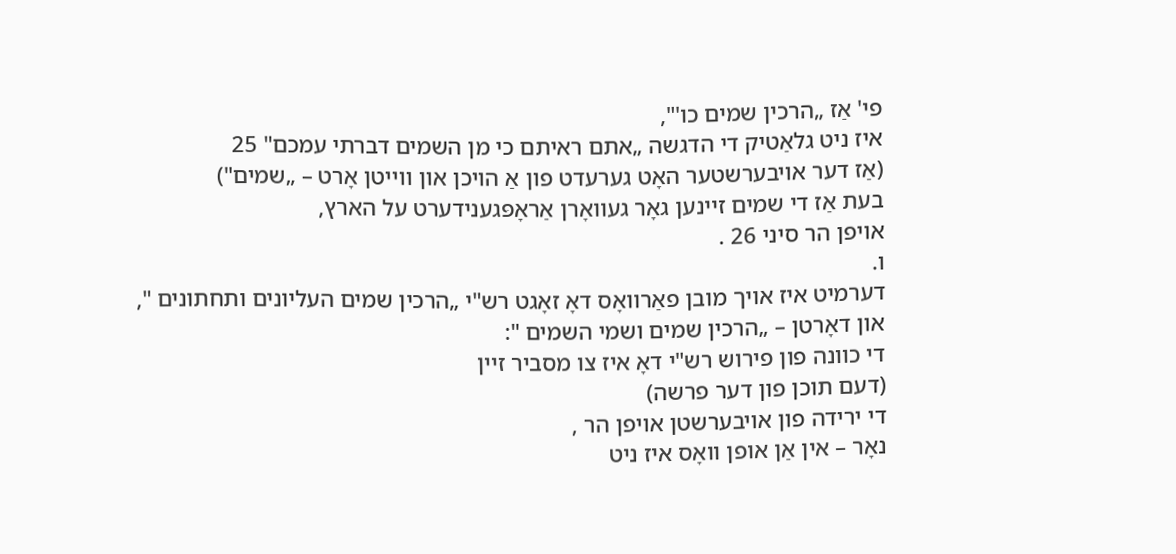פי' אַז „הרכין שמים כו'",
איז ניט גלאַטיק די הדגשה „אתם ראיתם כי מן השמים דברתי עמכם" 25
(אַז דער אויבערשטער האָט גערעדט פון אַ הויכן און ווייטן אָרט – „שמים")
בעת אַז די שמים זיינען גאָר געוואָרן אַראָפּגענידערט על הארץ,
אויפן הר סיני 26 .
ו.
דערמיט איז אויך מובן פאַרוואָס דאָ זאָגט רש"י „הרכין שמים העליונים ותחתונים ",
און דאָרטן – „הרכין שמים ושמי השמים ":
די כוונה פון פירוש רש"י דאָ איז צו מסביר זיין
(דעם תוכן פון דער פרשה)
די ירידה פון אויבערשטן אויפן הר ,
נאָר – אין אַן אופן וואָס איז ניט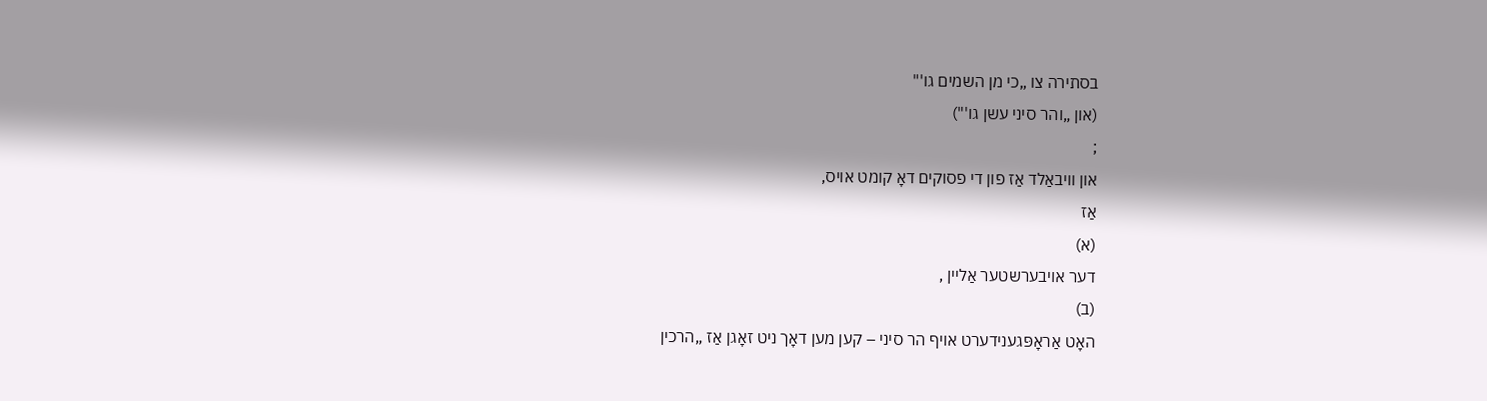בסתירה צו „כי מן השמים גו'"
(און „והר סיני עשן גו'")
;
און וויבאַלד אַז פון די פסוקים דאָ קומט אויס,
אַז
(א)
דער אויבערשטער אַליין ,
(ב)
האָט אַראָפּגענידערט אויף הר סיני – קען מען דאָך ניט זאָגן אַז „הרכין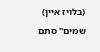(בלויז איין)
שמים" סתם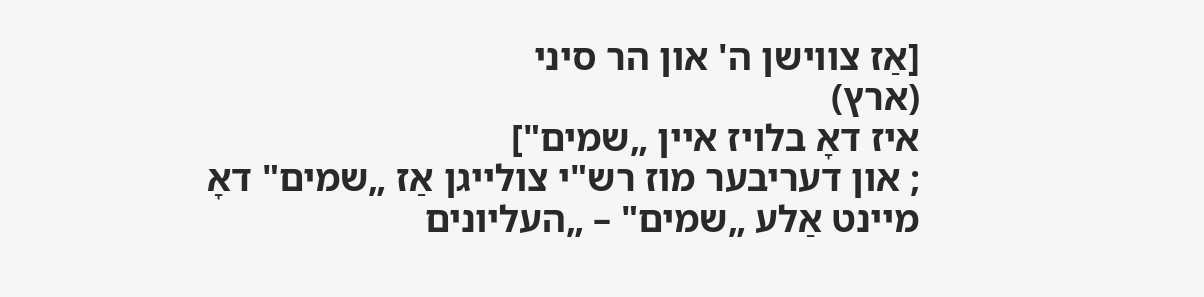[אַז צווישן ה' און הר סיני
(ארץ)
איז דאָ בלויז איין „שמים"]
; און דעריבער מוז רש"י צולייגן אַז „שמים" דאָ מיינט אַלע „שמים" – „העליונים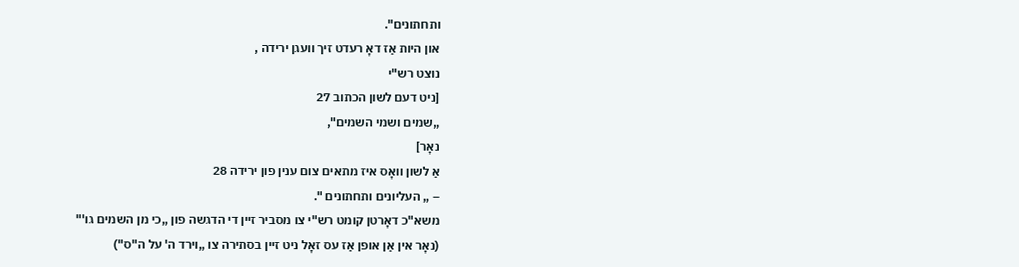ותחתונים".
און היות אַז דאָ רעדט זיך וועגן ירידה ,
נוצט רש"י
[ניט דעם לשון הכתוב 27
„שמים ושמי השמים",
נאָר]
אַ לשון וואָס איז מתאים צום ענין פון ירידה 28
– „ העליונים ותחתונים ".
משא"כ דאָרטן קומט רש"י צו מסביר זיין די הדגשה פון „כי מן השמים גו'"
(נאָר אין אַן אופן אַז עס זאָל ניט זיין בסתירה צו „וירד ה' על ה"ס")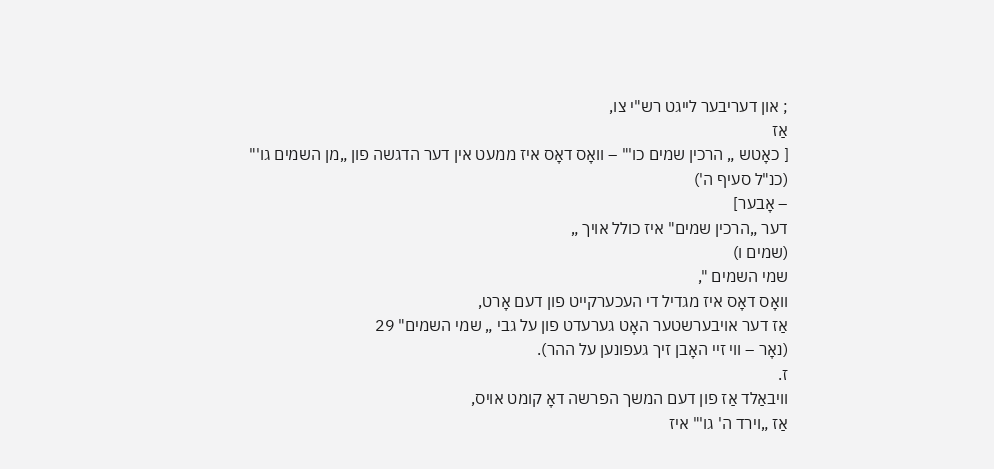; און דעריבער לייגט רש"י צו,
אַז
[ כאָטש „ הרכין שמים כו'" – וואָס דאָס איז ממעט אין דער הדגשה פון „מן השמים גו'"
(כנ"ל סעיף ה')
– אָבער]
דער „הרכין שמים" איז כולל אויך „
(שמים ו)
שמי השמים ",
וואָס דאָס איז מגדיל די העכערקייט פון דעם אָרט,
אַז דער אויבערשטער האָט גערעדט פון על גבי „ שמי השמים" 29
(נאָר – ווי זיי האָבן זיך געפונען על ההר).
ז.
וויבאַלד אַז פון דעם המשך הפרשה דאָ קומט אויס,
אַז „וירד ה' גו'" איז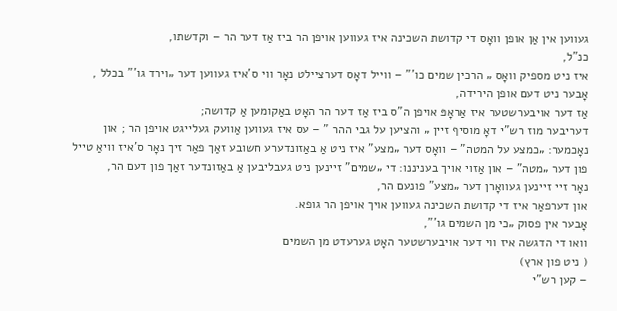געווען אין אַן אופן וואָס די קדושת השכינה איז געווען אויפן הר ביז אַז דער הר – וקדשתו,
כנ"ל,
איז ניט מספיק וואָס „ הרכין שמים כו'" – ווייל דאָס דערציילט נאָר ווי ס'איז געווען דער „וירד גו'" בכלל ,
אָבער ניט דעם אופן הירידה,
אַז דער אויבערשטער איז אַראָפּ אויפן ה"ס ביז אַז דער הר האָט באַקומען אַ קדושה;
דעריבער מוז רש"י דאָ מוסיף זיין „ והציען על גבי ההר " – עס איז געווען אַוועק געלייגט אויפן הר ; און נאָכמער: „כמצע על המטה" – וואָס דער „מצע" איז ניט אַ באַזונדערע חשובע זאַך פאַר זיך נאָר ס'איז וויאַ טייל פון דער „מטה" – און אַזוי אויך בעניננו: די „שמים" זיינען ניט געבליבען אַ באַזונדער זאַך פון דעם הר,
נאָר זיי זיינען געוואָרן דער „מצע" פונעם הר,
און דערפאַר איז די קדושת השכינה געווען אויך אויפן הר גופא.
אָבער אין פסוק „כי מן השמים גו'",
וואו די הדגשה איז ווי דער אויבערשטער האָט גערעדט מן השמים
( ניט פון ארץ)
– קען רש"י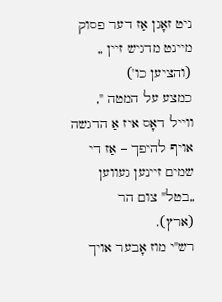ניט זאָגן אַז דער פסוק מיינט מדגיש זיין „
(והציען כו')
כמצע על המטה ",
ווייל דאָס איז אַ הדגשה אויף להיפך – אַז די שמים זיינען געווען „בטל" צום הר
(ארץ).
רש"י מוז אָבער אויך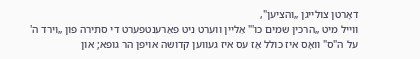דאָרטן צולייגן „והציען",
ווייל מיט „הרכין שמים כו'" אַליין ווערט ניט פאַרענטפערט די סתירה פון „וירד ה' על ה"ס" וואָס איז כולל אַז עס איז געווען קדושה אויפן הר גופא; און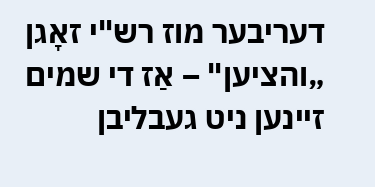דעריבער מוז רש"י זאָגן „והציען" – אַז די שמים זיינען ניט געבליבן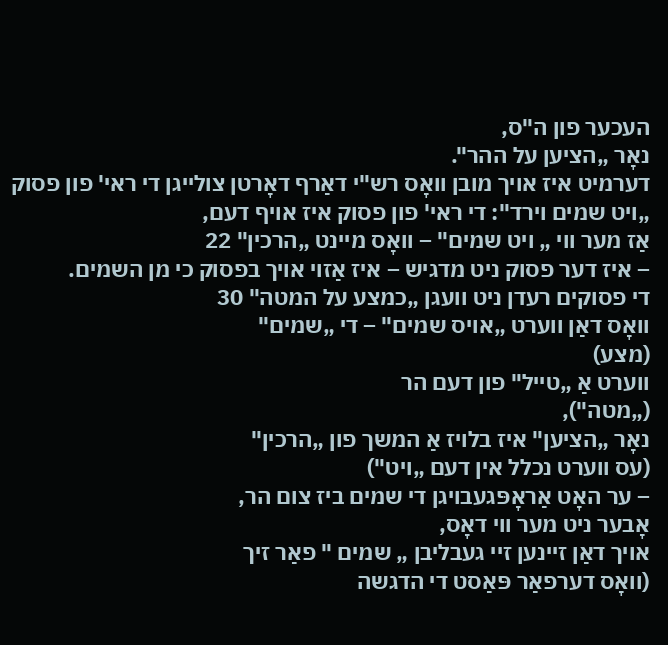העכער פון ה"ס,
נאָר „הציען על ההר".
דערמיט איז אויך מובן וואָס רש"י דאַרף דאָרטן צולייגן די ראי' פון פסוק „ויט שמים וירד": די ראי' פון פסוק איז אויף דעם,
אַז מער ווי „ ויט שמים" – וואָס מיינט „הרכין" 22
– איז דער פסוק ניט מדגיש – איז אַזוי אויך בפסוק כי מן השמים.
די פסוקים רעדן ניט וועגן „כמצע על המטה" 30
וואָס דאַן ווערט „אויס שמים" – די „שמים"
(מצע)
ווערט אַ „טייל" פון דעם הר
(„מטה"),
נאָר „הציען" איז בלויז אַ המשך פון „הרכין"
(עס ווערט נכלל אין דעם „ויט")
– ער האָט אַראָפּגעבויגן די שמים ביז צום הר,
אָבער ניט מער ווי דאָס,
אויך דאַן זיינען זיי געבליבן „ שמים " פאַר זיך
(וואָס דערפאַר פּאַסט די הדגשה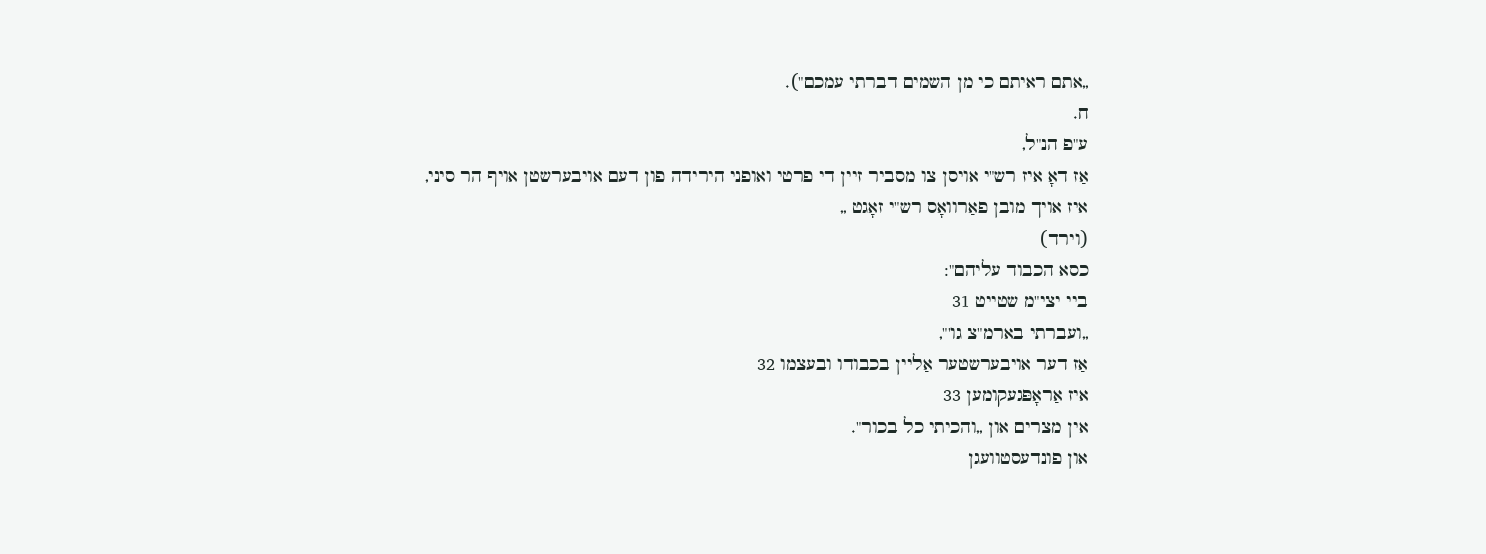„אתם ראיתם כי מן השמים דברתי עמכם").
ח.
ע"פ הנ"ל,
אַז דאָ איז רש"י אויסן צו מסביר זיין די פרטי ואופני הירידה פון דעם אויבערשטן אויף הר סיני,
איז אויך מובן פאַרוואָס רש"י זאָגט „
(וירד)
כסא הכבוד עליהם":
ביי יצי"מ שטייט 31
„ועברתי בארמ"צ גו'",
אַז דער אויבערשטער אַליין בכבודו ובעצמו 32
איז אַראָפּגעקומען 33
אין מצרים און „והכיתי כל בכור".
און פונדעסטוועגן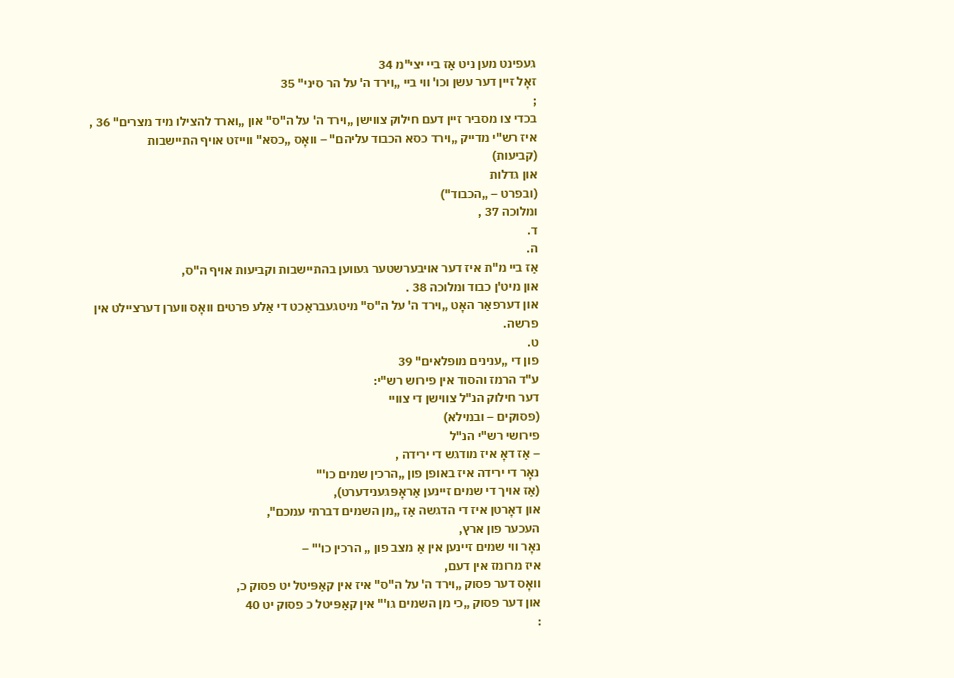געפינט מען ניט אַז ביי יצי"מ 34
זאָל זיין דער עשן וכו' ווי ביי „וירד ה' על הר סיני" 35
;
בכדי צו מסביר זיין דעם חילוק צווישן „וירד ה' על ה"ס" און „וארד להצילו מיד מצרים" 36 ,
איז רש"י מדייק „וירד כסא הכבוד עליהם" – וואָס „כסא" ווייזט אויף התיישבות
(קביעות)
און גדלות
(ובפרט – „הכבוד")
ומלוכה 37 ,
ד.
ה.
אַז ביי מ"ת איז דער אויבערשטער געווען בהתיישבות וקביעות אויף ה"ס,
און מיט'ן כבוד ומלוכה 38 .
און דערפאַר האָט „וירד ה' על ה"ס" מיטגעבראַכט די אַלע פרטים וואָס ווערן דערציילט אין פרשה.
ט.
פון די „ענינים מופלאים" 39
ע"ד הרמז והסוד אין פירוש רש"י:
דער חילוק הנ"ל צווישן די צוויי
(פסוקים – ובמילא)
פירושי רש"י הנ"ל
– אַז דאָ איז מודגש די ירידה ,
נאָר די ירידה איז באופן פון „הרכין שמים כו'"
(אַז אויך די שמים זיינען אַראָפּגענידערט),
און דאָרטן איז די הדגשה אַז „מן השמים דברתי עמכם",
העכער פון ארץ,
נאָר ווי שמים זיינען אין אַ מצב פון „ הרכין כו'" –
איז מרומז אין דעם,
וואָס דער פסוק „וירד ה' על ה"ס" איז אין קאַפּיטל יט פסוק כ,
און דער פסוק „כי מן השמים גו'" אין קאַפּיטל כ פסוק יט 40
: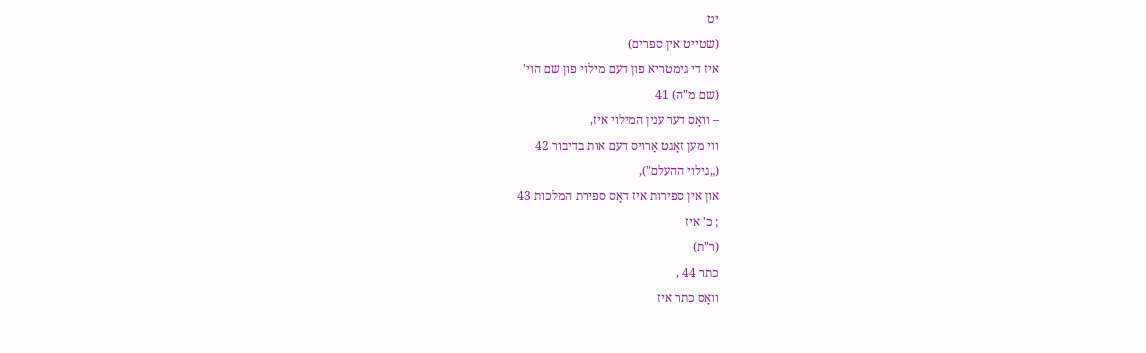יט
(שטייט אין ספרים)
איז די גימטריא פון דעם מילוי פון שם הוי'
(שם מ"ה) 41
– וואָס דער ענין המילוי איז,
ווי מען זאָגט אַרויס דעם אות בדיבור 42
(„גילוי ההעלם"),
און אין ספירות איז דאָס ספירת המלכות 43
; כ' איז
(ר"ת)
כתר 44 ,
וואָס כתר איז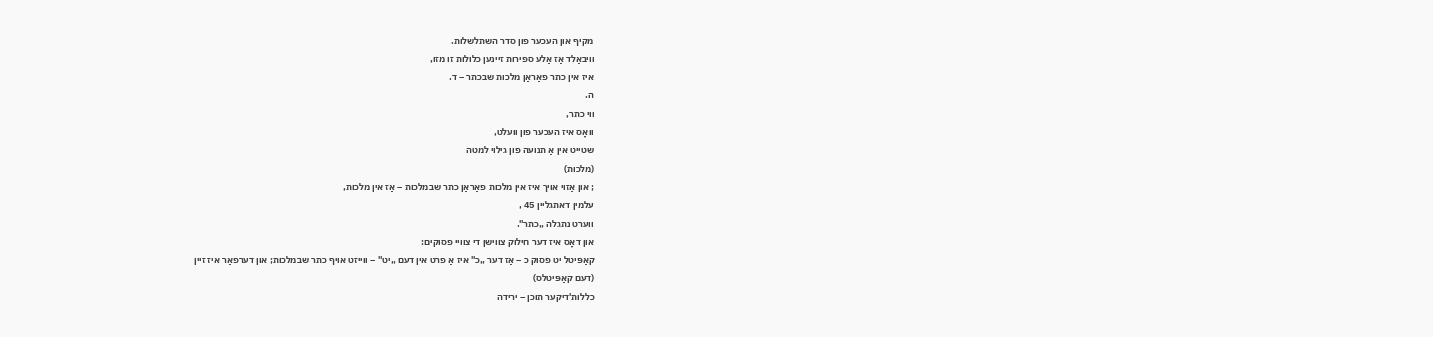מקיף און העכער פון סדר השתלשלות.
וויבאַלד אַז אַלע ספירות זיינען כלולות זו מזו,
איז אין כתר פאַראַן מלכות שבכתר – ד.
ה.
ווי כתר,
וואָס איז העכער פון וועלט,
שטייט אין אַ תנועה פון גילוי למטה
(מלכות)
; און אַזוי אויך איז אין מלכות פאַראַן כתר שבמלכות – אַז אין מלכות,
עלמין דאתגליין 45 ,
ווערט נתגלה „כתר".
און דאָס איז דער חילוק צווישן די צוויי פסוקים:
קאַפּיטל יט פסוק כ – אַז דער „כ" איז אַ פרט אין דעם „יט" – ווייזט אויף כתר שבמלכות; און דערפאַר איז זיין
(דעם קאַפּיטלס)
כללות'דיקער תוכן – ירידה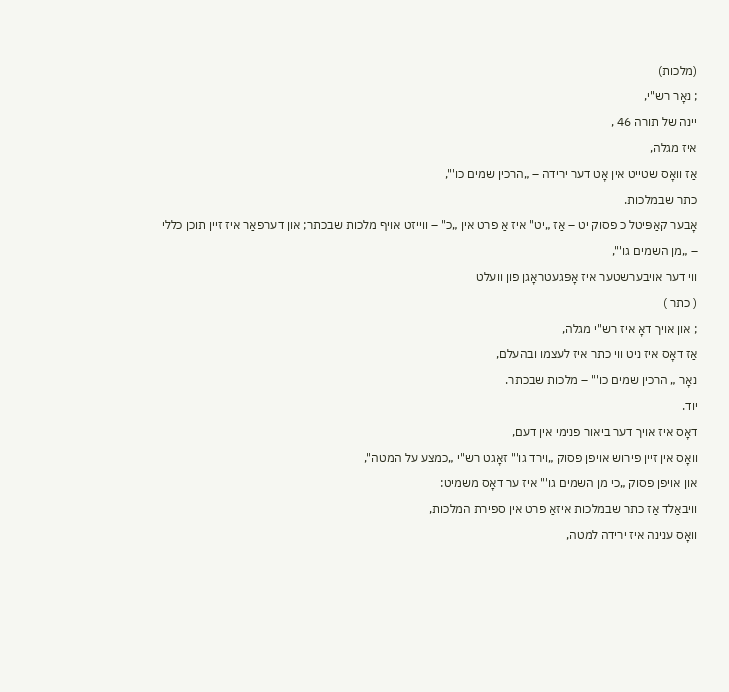(מלכות)
; נאָר רש"י,
יינה של תורה 46 ,
איז מגלה,
אַז וואָס שטייט אין אָט דער ירידה – „הרכין שמים כו'",
כתר שבמלכות.
אָבער קאַפּיטל כ פסוק יט – אַז „יט" איז אַ פרט אין „כ" – ווייזט אויף מלכות שבכתר; און דערפאַר איז זיין תוכן כללי – „מן השמים גו'",
ווי דער אויבערשטער איז אָפּגעטראָגן פון וועלט
( כתר )
; און אויך דאָ איז רש"י מגלה,
אַז דאָס איז ניט ווי כתר איז לעצמו ובהעלם,
נאָר „ הרכין שמים כו'" – מלכות שבכתר.
יוד.
דאָס איז אויך דער ביאור פנימי אין דעם,
וואָס אין זיין פירוש אויפן פסוק „וירד גו'" זאָגט רש"י „כמצע על המטה",
און אויפן פסוק „כי מן השמים גו'" איז ער דאָס משמיט:
וויבאַלד אַז כתר שבמלכות איזאַ פרט אין ספירת המלכות,
וואָס ענינה איז ירידה למטה,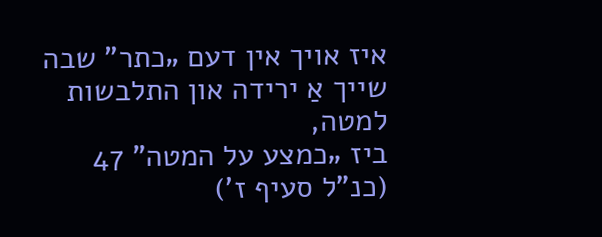איז אויך אין דעם „כתר" שבה שייך אַ ירידה און התלבשות למטה,
ביז „כמצע על המטה" 47
(כנ"ל סעיף ז')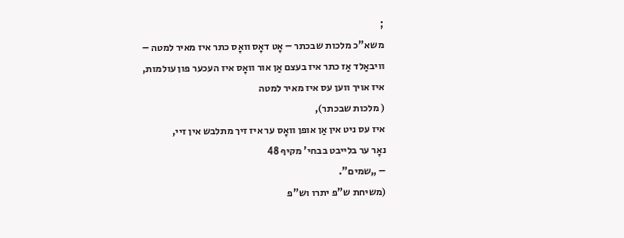;
משא"כ מלכות שבכתר – אָט דאָס וואָס כתר איז מאיר למטה – וויבאַלד אַז כתר איז בעצם אַן אור וואָס איז העכער פון עולמות,
איז אויך ווען עס איז מאיר למטה
( מלכות שבכתר),
איז עס ניט אין אַן אופן וואָס ער איז זיך מתלבש אין זיי,
נאָר ער בלייבט בבחי' מקיף 48
– „שמים".
(משיחת ש"פ יתרו וש"פ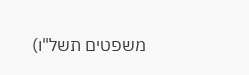משפטים תשל"ו)